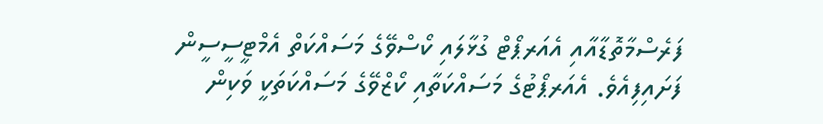ފަރެސްމާތޮޑާއާއި އެއަރޕޯޓް ގުޅާލައި ކޯސްވޭގެ މަސައްކަތް އެމްޓީސީސީން ފަށައިފިއެވެ. އެއަރޕޯޓުގެ މަސައްކަތާއި ކޯޒްވޭގެ މަސައްކަތަކީ ވަކިން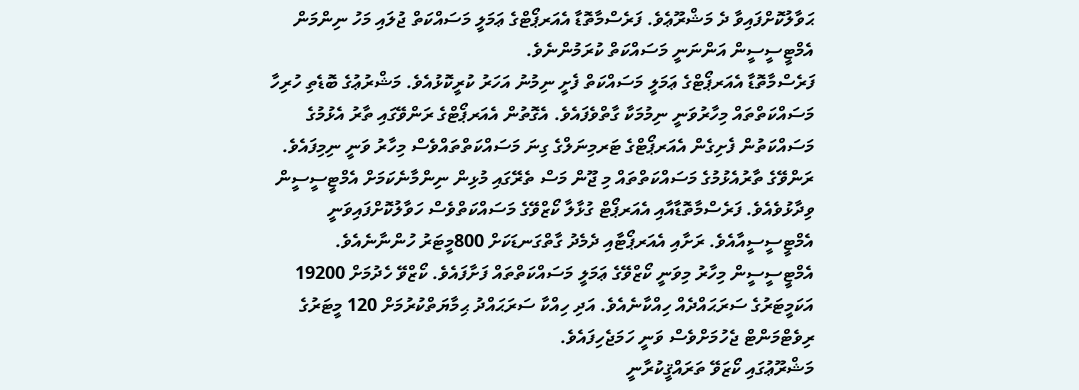ޙަވާލުކޮށްފައިވާ ދެ މަޝްރޫޢެވެ. ފަރެސްމާތޮޑާ އެއަރޕޯޓްގެ ޢަމަލީ މަސައްކަތް ޖުލައި މަހު ނިންމަން އެމްޓީސީސީން އަންނަނީ މަސައްކަތް ކުރަމުންނެވެ.
ފަރެސްމާތޮޑާ އެއަރޕޯޓްގެ ޢަމަލީ މަސައްކަތް ފެށީ ނިމުނު އަހަރު ކުރީކޮޅުއެވެ. މަޝްރުޢުގެ ބޮޑެތި ހުރިހާ މަސައްކަތްތައް މިހާރުވަނީ ނިމުމަކާ ގާތްވެފައެވެ. އެގޮތުން އެއަރޕޯޓްގެ ރަންވޭގައި ތާރު އެޅުމުގެ މަސައްކަތުން ފެށިގެން އެއަރޕޯޓްގެ ޓަރމިނަލްގެ ގިނަ މަސައްކަތްތައްވެސް މިހާރު ވަނީ ނިމިފައެވެ.
ރަންވޭގެ ތާރުއެޅުމުގެ މަސައްކަތްތައް މި ޖޫން މަސް ތެރޭގައި މުޅިން ނިންމާނެކަމަށް އެމްޓީސީސީން ވިދާޅުވެއެވެ. ފަރެސްމާތޮޑާއާއި އެއަރޕޯޓް ގުޅާލާ ކޯޒްވޭގެ މަސައްކަތްވެސް ހަވާލުކޮށްފައިވަނީ އެމްޓީސީސީއާއެވެ. ރަށާއި އެއަރޕޯޓާއި ދެމެދު ގާތްގަނޑަކަށް 800މީޓަރު ހުންނާނެއެވެ. އެމްޓީސީސީން މިހާރު މިވަނީ ކޯޒްވޭގެ ޢަމަލީ މަސައްކަތްތައް ފަށާފައެވެ. ކޯޒްވޭ ހެދުމަށް 19200 އަކަމީޓަރުގެ ސަރަޙައްދެއް ހިއްކާނެއެވެ. އަދި ހިއްކާ ސަރަޙައްދު ޙިމާޔަތްކުރުމަށް 120 މީޓަރުގެ ރިވެޓްމަންޓް ޖެހުމަށްވެސް ވަނީ ހަމަޖެހިފައެވެ.
މަޝްރޫޢުގައި ކޯޒަވޭ ތަރައްޤީކުރާނީ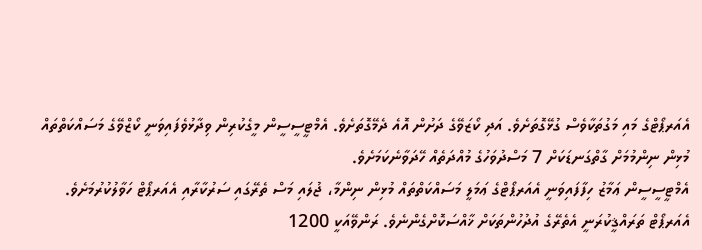އެއަރޕޯޓްގެ މައި މަގުތަކާވެސް ގުޅޭގޮތަށެވެ. އަދި ކޯޒަވޭގެ ދަށުން އޮއެ ދެމޭގޮތަށެވެ. އެމްޓީސީސީން މީގެކުރިން ވިދާޅުވެފައިވަނީ ކޯޒްވޭގެ މަސައްކަތްތައް މުޅިން ނިންމުމަށް ގާތްގަނޑަކަށް 7 މަސްދުވަހުގެ މުއްދަތެއް ހޭދަވާނެކަމަށެވެ.
އެމްޓީސީސީން ޢަމާޒު ހިފާފައިވަނީ އެއަރޕޯޓްގެ ޢަމަލީ މަސައްކަތްތައް މުޅިން ނިންމާ، ޖުލައި މަސް ތެރޭގައި ސަރުކާރާއި އެއަރޕޯޓް ހަވާލުކުރުމަށެވެ.
އެއަރޕޯޓް ތަރައްޤީކުރަނީ އެތެރޭގެ އުދުހުންތަކަށް ޚާއްސަކޮށްގެންނެވެ. ރަންވޭއަކީ 1200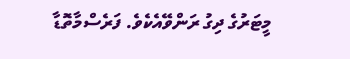މީޓަރުގެ ދިގު ރަންވޭއެކެވެ. ފަރެސްމާތޮޑާ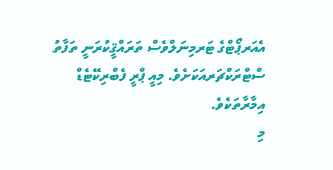އެއަރޕޯޓްގެ ޓަރމިނަލްވެސް ތަރައްޤީކުރަނީ ތަފާތު ސްޓްރަކްޗަރއަކަށެވެ. މިއީ ޕްރީ ފެބްރިކޭޓެޑް އިމާރާތަކެވެ.
މި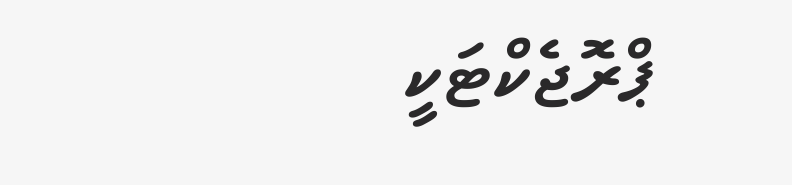ޕްރޮޖެކްޓަކީ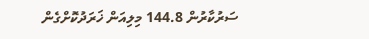ސަރުކާރުން 144.8 މިލިއަން ޚަރަދުކޮށްގެން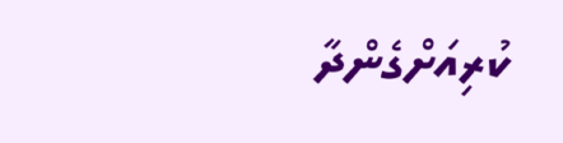ކުރިއަށްގެންދާ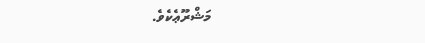މަޝްރޫޢެކެވެ.